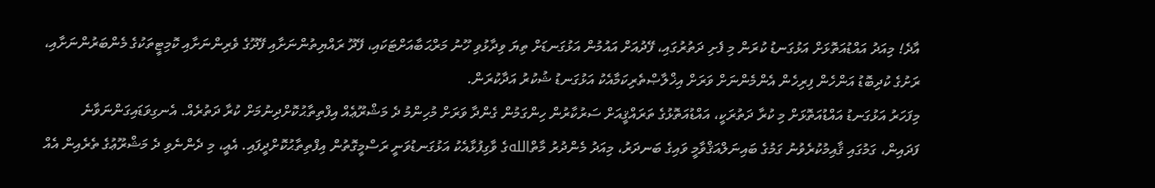އާދެ! މިއަދު އައްޑުއަތޮޅަށް އަޅުގަނޑު ކުރަން މި ފެށި ދަތުރުގައި، ފޭދުއަށް އައުމުން އަޅުގަނޑަށް ތިޔަ ވިދާޅުވި ހޫނު މަރްޙަބާއަށްޓަކައި، ފޭދޫ ރައްޔިތުންނަށާއި ފޭދޫގެ ވެރިންނަށާއި ކޮމިޓީތަކުގެ މެންބަރުންނަށާއި، ރަށުގެ ކުދިބޮޑު އަންހެން ފިރިހެން އެންމެންނަށް ވަރަށް އިޚްލާޞްތެރިކަމާއެކު އަޅުގަނޑު ޝުކުރު އަދާކުރަން.
މިފަހަރު އަޅުގަނޑު އައްޑުއަތޮޅަށް މި ކުރާ ދަތުރަކީ، އައްޑުއަތޮޅުގެ ތަރައްޤީއަށް ސަރުކާރުން ހިންގަމުން ގެންދާ ވަރަށް މުހިންމު ދެ މަޝްރޫޢެއް އިފްތިތާޙުކޮށްދިނުމަށް ކުރާ ދަތުރެއް. އެނގިވަޑައިގަންނަވާނެ ފަދައިން، ގަމުގައި ޤާއިމުކުރެވުނު ގަމުގެ ބައިނަލްއަޤްވާމީ ވައިގެ ބަނދަރު، މިއަދު މެންދުރު މާތްاللهގެ ވާގިފުޅާއެކު އަޅުގަނޑުވަނީ ރަސްމީގޮތުން އިފްތިތާޙުކޮށްދީފައި. އެއީ، މި ދެންނެވި ދެ މަޝްރޫޢުގެ ތެރެއިން އެއް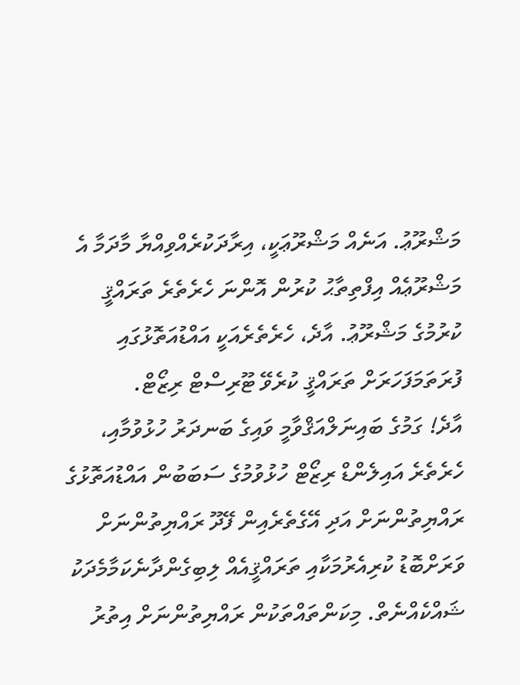މަޝްރޫޢު. އަނެއް މަޝްރޫޢަކީ، އިރާދަކުރެއްވިއްޔާ މާދަމާ އެ މަޝްރޫޢެއް އިފްތިތާޙު ކުރުން އޮންނަ ހެރެތެރެ ތަރައްޤީ ކުރުމުގެ މަޝްރޫޢު. އާދެ، ހެރެތެރެއަކީ އައްޑުއަތޮޅުގައި ފުރަތަމަފަހަރަށް ތަރައްޤީ ކުރެވޭ ޓޫރިސްޓް ރިޒޯޓް.
އާދެ! ގަމުގެ ބައިނަލްއަޤްވާމީ ވައިގެ ބަނދަރު ހުޅުވުމާއި، ހެރެތެރެ އައިލެންޑް ރިޒޯޓް ހުޅުވުމުގެ ސަބަބުން އައްޑުއަތޮޅުގެ ރައްޔިތުންނަށް އަދި އޭގެތެރެއިން ފޭދޫ ރައްޔިތުންނަށް ވަރަށްބޮޑު ކުރިއެރުމަކާއި ތަރައްޤީއެއް ލިބިގެންދާނެކަމާމެދަކު ޝައްކެއްނެތް. މިކަންތައްތަކުން ރައްޔިތުންނަށް އިތުރު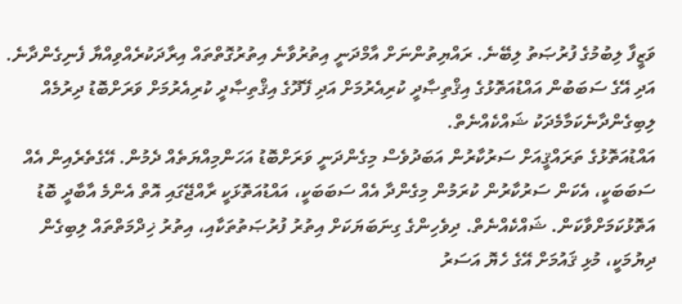ވަޒީފާ ލިބުމުގެ ފުރުޞަތު ލިބޭނެ. ރައްޔިތުންނަށް އާމްދަނީ އިތުރުވާނެ އިތުރުގޮތްތައް އިރާދަކުރެއްވިއްޔާ ފެނިގެންދާނެ. އަދި އޭގެ ސަބަބުން އައްޑުއަތޮޅުގެ އިޤްތިޞާދީ ކުރިއެރުމަށް އަދި ފޭދޫގެ އިޤްތިޞާދީ ކުރިއެރުމަށް ވަރަށްބޮޑު ދިރުމެއް ލިބިގެންދާނެކަމާމެދަކު ޝައްކެއްނެތް.
އައްޑުއަތޮޅުގެ ތަރައްޤީއަށް ސަރުކާރުން އަބަދުވެސް މިގެންދަނީ ވަރަށްބޮޑު އަހަންމިއްޔަތެއް ދެމުން. އޭގެތެރެއިން އެއް ސަބަބަކީ، އެކަން ސަރުކާރުން ކުރަމުން މިގެންދާ އެއް ސަބަބަކީ، އައްޑުއަތޮޅަކީ ރާއްޖޭގައި އޮތް އެންމެ އާބާދީ ބޮޑު އަތޮޅުކަމަށްވާކަން. ޝައްކެއްނެތް. ދިވެހިންގެ ގިނަބަޔަކަށް އިތުރު ފުރުޞަތުތަކާއި، އިތުރު ޚިދްމަތްތައް ލިބިގެން ދިޔުމަކީ، މުޅި ޤައުމަށް އޭގެ ހެޔޮ އަސަރު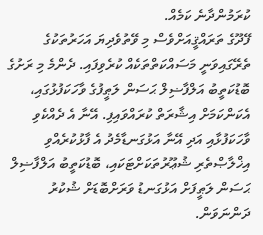ކުރަމުންދާނެ ކަމެއް.
ފޭދޫގެ ތަރައްޤީއަށްވެސް މި ވޭތުވެދިޔަ އަހަރުތަކުގެ ތެރޭގައިވަނީ މަސައްކަތްތަކެއް ކުރެވިފައި. ދެންމެ މި ރަށުގެ ބޮޑުކަތީބު އަލްފާޟިލް ޙަސަން ލަޠީފުގެ ވާހަކަފުޅުގައި، އެކަންކަމަށް އިޝާރަތް ކުރައްވައިފި. އޭނާ އެ ދެއްކެވި ވާހަކަފުޅާއި އަދި އޭނާ އަޅުގަނޑާމެދު އެ ފާޅުކުރެއްވި އިޚްލާޞްތެރި ޝުޢޫރުތަކަށްޓަކައި، ބޮޑުކަތީބު އަލްފާޟިލް ޙަސަން ލަޠީފަށް އަޅުގަނޑު ވަރަށްބޮޑަށް ޝުކުރު ދަންނަވަން.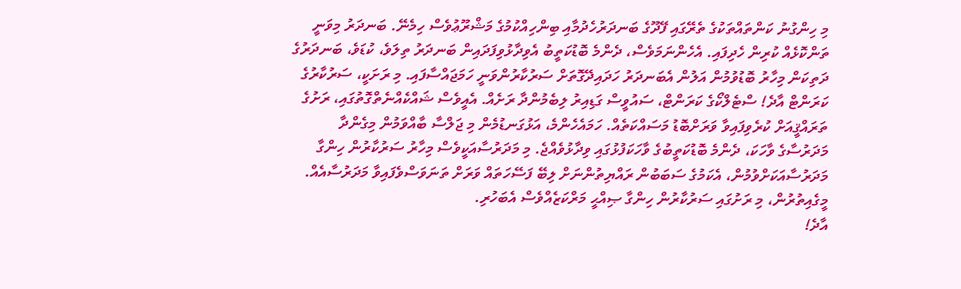މި ހިންގުނު ކަންތައްތަކުގެ ތެރޭގައި ފޭދޫގެ ބަނދަރުހެދުމާއި ބިންހިއްކުމުގެ މަޝްރޫޢުވެސް ހިމެނޭ. ބަނދަރު މިވަނީ ތަންކޮޅެއް ކުރިން ހެދިފައި. އެހެންނަމަވެސް، ދެންމެ ބޮޑުކަތީބު އެވިދާޅުވިފަދައިން ބަނދަރު ތިލަވެ، ކުޑަވެ، ބަނދަރުގެ ދަތިކަން މިހާރު ބޮޑުވުމުން އަލުން އެބަނދަރު ހަދައިދޭގޮތަށް ސަރުކާރުންވަނީ ހަމަޖައްސާފައި. މި ރަށަކީ، ސަރުކާރުގެ ކަރަންޓް އާދެ! ސްޓެލްކޯގެ ކަރަންޓް، ސައުވީސް ގަޑިއިރު ލިބެމުންދާ ރަށެއް. އެއީވެސް ޝައްކެއްނެތްގޮތުގައި، ރަށުގެ ތަރައްޤީއަށް ކުރެވިފައިވާ ވަރަށްބޮޑު މަސައްކަތެއް. ހަމައެހެންމެ، އަޅުގަނޑުމެން މި ޖަލްސާ ބާއްވަމުން މިގެންދާ މަދަރުސާގެ ވާހަކަ، ދެންމެ ބޮޑުކަތީބުގެ ވާހަކަފުޅުގައި ވިދާޅުވެއްޖެ. މި މަދަރުސާއަކީވެސް މިހާރު ސަރުކާރުން ހިންގާ މަދަރުސާއަކަށްވުމުން، އެކަމުގެ ސަބަބުން ރައްޔިތުންނަށް ލިބޭ ފަސޭހަތައް ވަރަށް ތަނަވަސްވެފައިވާ މަދަރުސާއެއް. މީގެއިތުރުން، މި ރަށުގައި ސަރުކާރުން ހިންގާ ޞިއްޙީ މަރްކަޒެއްވެސް އެބަހުރި.
އާދެ!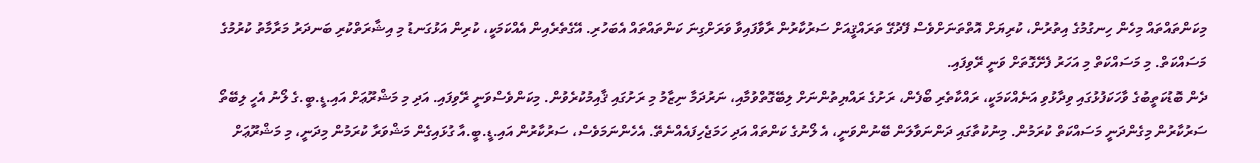މިކަންތައްތައް މިހެން ހިނގުމުގެ އިތުރުން، ކުރިޔަށް އޮތްތަނަށްވެސް ފޭދުގޭ ތަރައްޤީއަށް ސަރުކާރުން ރާވާފައިވާ ވަރަށްގިނަ ކަންތައްތައް އެބަހުރި. އޭގެތެރެއިން އެއްކަމަކީ، ކުރިން އަޅުގަނޑު މި އިޝާރަތްކުރި ބަނދަރު މަރާމާތު ކުރުމުގެ މަސައްކަތް. މި މަސައްކަތް މި އަހަރު ފެށޭގޮތަށް ވަނީ ރޭވިފައި.
ދެން ބޮޑުކަތީބުގެ ވާހަކަފުޅުގައި ވިދާޅުވި އަނެއްކަމަކީ، ރައްކާތެރި ބޯފެން، ރަށުގެ ރައްޔިތުންނަށް ލިބޭގޮތްވުމާއި، ނަރުދަމާ ނިޒާމު މި ރަށުގައި ޤާއިމުކުރެވުން. މިކަންވެސްވަނީ ރޭވިފައި. އަދި މި މަޝްރޫޢަށް އައި.ޑީ.ބީ.ގެ ލޯނު އެހީ ލިބޭތޯ ސަރުކާރުން މިގެންދަނީ މަސައްކަތް ކުރަމުން. މިނުކުތާގައި ދަންނަވާލަން ބޭނުންވަނީ، އެ ލޯނުގެ ކަންތައް އަދި ހަމަޖެހިފައެއްނެތޭ. އެހެންނަމަވެސް، ސަރުކާރުން އައި.ޑީ.ބީ.އާ ގުޅައިގެން މަޝްވަރާ ކުރަމުން މިދަނީ، މި މަޝްރޫޢަށް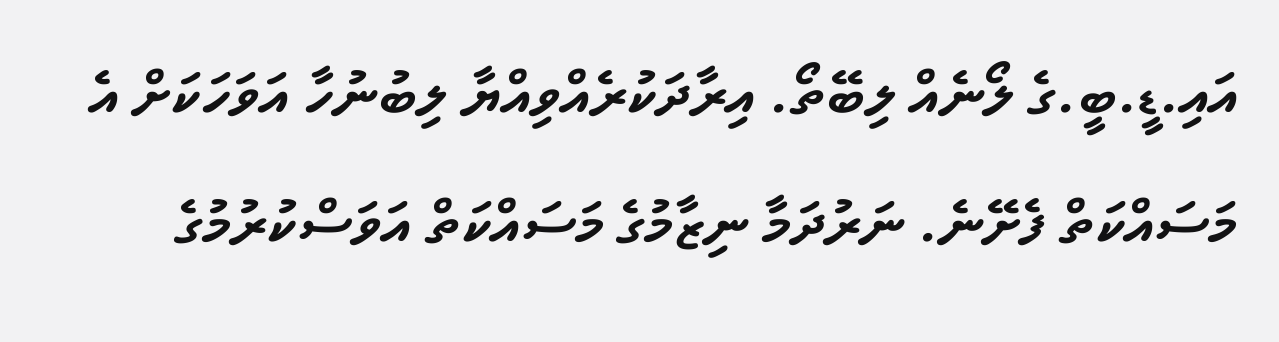އައި.ޑީ.ބީ.ގެ ލޯނެއް ލިބޭތޯ. އިރާދަކުރެއްވިއްޔާ ލިބުނުހާ އަވަހަކަށް އެ މަސައްކަތް ފެށޭނެ. ނަރުދަމާ ނިޒާމުގެ މަސައްކަތް އަވަސްކުރުމުގެ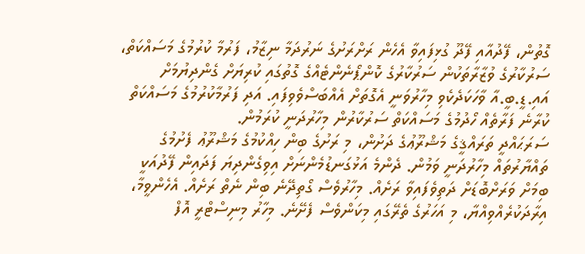ގޮތުން، ފޭދުއާއި ފޭދޫ ގުޅިފައިވާ އެހެން ރަށްރަށުގެ ނަރުދަމާ ނިޒާމު، ފަރުމާ ކުރުމުގެ މަސައްކަތް، ސަރުކާރުގެ ވުޒާރާތަކުން ސަރުކާރުގެ ކޮންޕޯނެންޓެއްގެ ގޮތުގައި ކުރިޔަށް ގެންދިޔުމަށް އައި.ޑީ.ބީ.އާ ވާހަކަދެކެވި މިހާރުވަނީ އެގޮތަށް އެއްބަސްވެވިފައި. އަދި ފަރުމާކުރުމުގެ މަސައްކަތް ކުރާނެ ފަރާތެއް ހޯދުމުގެ މަސައްކަތް ސަރުކާރުން މިހާރުދަނީ ކުރަމުން.
ސަރަޙައްދީ ތަރައްޤީގެ މަޝްރޫޢުގެ ދަށުން، މި ރަށުގެ ބިން ހިއްކުމުގެ މަޝްރޫޢު ފެށުމުގެ ތައްޔާރުތައް މިހާރުދަނީ ވަމުން. ދެންމެ އަޅުގަނޑުމެންނަށް އިވިގެންދިޔަ ފަދައިން ފޭދުއަކީ ބިމަށް ވަރަށްބޮޑަށް ދަތިވެފައިވާ ރަށެއް. މިހާރުވެސް ގޯތިދޭނެ ބިން ނެތް ރަށެއް. އެހެންވީމާ، އިރާދަކުރެއްވިއްޔާ، މި އަހަރުގެ ތެރޭގައި މިކަންވެސް ފެށޭނެ. މިހާރު މިނިސްޓްރީ އޮފް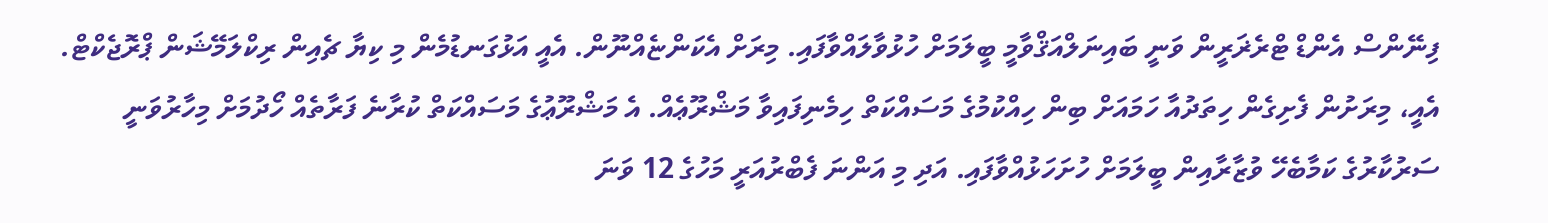ފިނޭންސް އެންޑް ޓްރެޜަރީން ވަނީ ބައިނަލްއަޤްވާމީ ބީލަމަށް ހުޅުވާލައްވާފައި. މިރަށް އެކަންޏެއްނޫން. އެއީ އަޅުގަނޑުމެން މި ކިޔާ ޗެއިން ރިކްލަމޭޝަން ޕްރޮޖެކްޓް. އެއީ، މިރަށުން ފެށިގެން ހިތަދުއާ ހަމައަށް ބިން ހިއްކުމުގެ މަސައްކަތް ހިމެނިފައިވާ މަޝްރޫޢެއް. އެ މަޝްރޫޢުގެ މަސައްކަތް ކުރާނެ ފަރާތެއް ހޯދުމަށް މިހާރުވަނީ ސަރުކާރުގެ ކަމާބެހޭ ވުޒާރާއިން ބީލަމަށް ހުށަހަޅުއްވާފައި. އަދި މި އަންނަ ފެބްރުއަރީ މަހުގެ 12 ވަނަ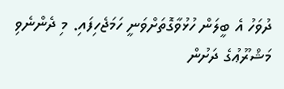ދުވަހު އެ ބީލަން ހުޅުވާގޮތަށްވަނީ ހަމަޖެހިފައި. މި ދެންނެވި މަޝްރޫޢުގެ ދަށުން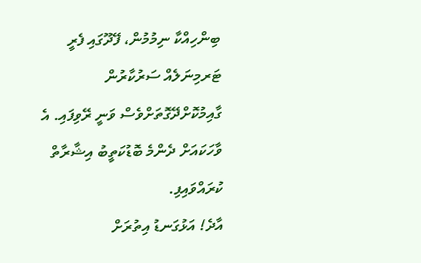ބިންހިއްކާ ނިމުމުން، ފޭދޫގައި ފެރީ ޓަރމިނަލެއް ސަރުކާރުން ގާއިމުކޮށްދޭގޮތަށްވެސް ވަނީ ރޭވިފައި. އެ ވާހަކައަށް ދެންމެ ބޮޑުކަތީބު އިޝާރާތް ކުރައްވައިފި.
އާދެ! އަޅުގަނޑު އިތުރަށް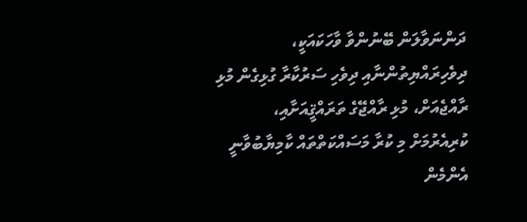ދަންނަވާލަން ބޭނުންވާ ވާހަކައަކީ، ދިވެހިރައްޔިތުންނާއި ދިވެހި ސަރުކާރާ ގުޅިގެން މުޅި ރާއްޖެއަށް، މުޅި ރާއްޖޭގެ ތަރައްޤީއަށާއި، ކުރިއެރުމަށް މި ކުރާ މަސައްކަތްތައް ކާމިޔާބުވާނީ އެންމެން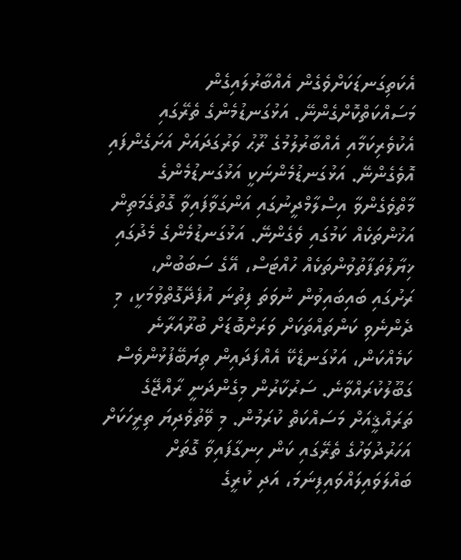އެކަތިގަނޑަކަށްވެގެން އެއްބާރުލައިގެން މަސައްކަތްކޮށްގެންނޭ. އަޅުގަނޑުމެންގެ ތެރޭގައި އެކުވެރިކަމާއި އެއްބާރުލުމުގެ ރޫޙު ވަރުގަދައަށް އަށަގެންފައި އޮވެގެންނޭ. އަޅުގަނޑުމެންނަކީ އަޅުގަނޑުމެންގެ މާތްވެގެންވާ އިސްލާމްދީނުގައި އަންގަވާފައިވާ ގޮތުގެމަތިން އަޚުންތަކެއް ކަމުގައި ވެގެންނޭ. އަޅުގަނޑުމެންގެ މެދުގައި ޚިޔާލުތަފާތުވުންތަކެއް ހުއްޓަސް، އޭގެ ސަބަބުން، ރަށުގައި ބައިބައިވުން ނުވަތަ ފިތުނަ އުފެދޭގޮތްވުމަކީ، މި ދެންނެވި ކަންތައްތަކަށް ވަރަށްބޮޑަށް ބުރޫއަރާނެ ކަމެއްކަން، އަޅުގަނޑެކޭ އެއްފަދައިން ތިޔަބޭފުޅުންވެސް ގަބޫލުކުރައްވާނެ. ސަރުކާރުން މިގެންދަނީ ރާއްޖޭގެ ތަރައްޤީއަށް މަސައްކަތް ކުރަމުން. މި ވޭތުވެދިޔަ ތިރީހަކަށް އަހަރުދުވަހުގެ ތެރޭގައި ކަން ހިނގާފައިވާ ގޮތަށް ބައްލަވައިލައްވައިފިނަމަ، އަދި ކުރީގެ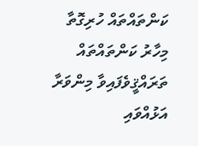ކަންތައްތައް ހުރިގޮތާ މިހާރު ކަންތައްތައް ތަރައްޤީވެފައިވާ މިންވަރާ އަޅުއްވައި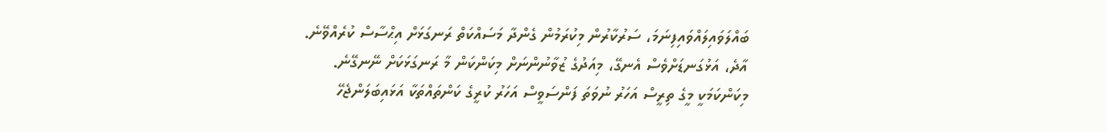ބައްލަވައިލައްވައިފިނަމަ، ސަރުކާރުން މިކުރަމުން ގެންދާ މަސައްކަތް ރަނގަޅަށް އިޙްސާސް ކުރެއްވޭނެ.
އާދެ، އަޅުގަނޑަށްވެސް އެނގޭ، މިއަދުގެ ޒުވާނުންނަށް މިކަންކަން މާ ރަނގަޅަކަށް ނޭނގޭނެ. މިކަންކަމަކީ މީގެ ތިރީސް އަހަރު ނުވަތަ ފަންސަވީސް އަހަރު ކުރީގެ ކަންތައްތަކާ އަޅައިބަލަންޖެހޭ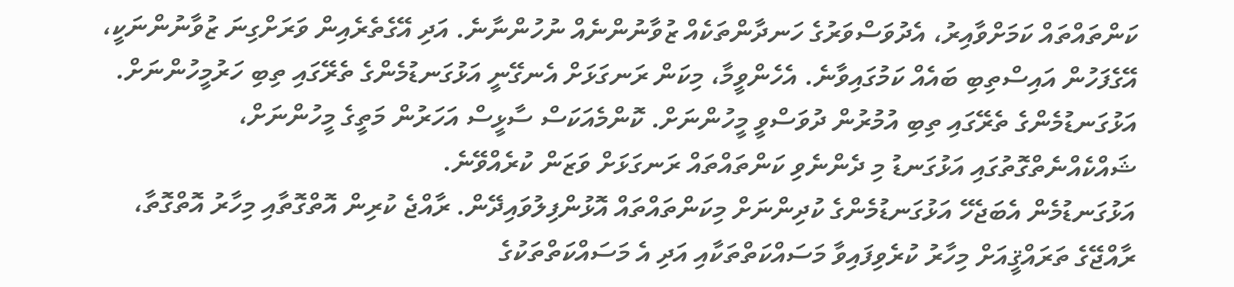ކަންތައްތައް ކަމަށްވާއިރު، އެދުވަސްވަރުގެ ހަނދާންތަކެއް ޒުވާނުންނެއް ނުހުންނާނެ. އަދި އޭގެތެރެއިން ވަރަށްގިނަ ޒުވާނުންނަކީ، އޭގެފަހުން އައިސްތިބި ބައެއް ކަމުގައިވާނެ. އެހެންވީމާ، މިކަން ރަނގަޅަށް އެނގޭނީ އަޅުގަނޑުމެންގެ ތެރޭގައި ތިބި ހަރުމީހުންނަށް. އަޅުގަނޑުމެންގެ ތެރޭގައި ތިބި އުމުރުން ދުވަސްވީ މީހުންނަށް. ކޮންމެއަކަސް ސާޅީސް އަހަރުން މަތީގެ މީހުންނަށް، ޝައްކެއްނެތްގޮތުގައި އަޅުގަނޑު މި ދެންނެވި ކަންތައްތައް ރަނގަޅަށް ވަޒަން ކުރެއްވޭނެ.
އަޅުގަނޑުމެން އެބަޖެހޭ އަޅުގަނޑުމެންގެ ކުދިންނަށް މިކަންތައްތައް އޮޅުންފިލުވައިދޭން. ރާއްޖެ ކުރިން އޮތްގޮތާއި މިހާރު އޮތްގޮތާ، ރާއްޖޭގެ ތަރައްޤީއަށް މިހާރު ކުރެވިފައިވާ މަސައްކަތްތަކާއި އަދި އެ މަސައްކަތްތަކުގެ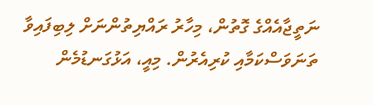ނަތީޖާއެއްގެ ގޮތުން، މިހާރު ރައްޔިތުންނަށް ލިބިފައިވާ ތަނަވަސްކަމާއި ކުރިއެރުން. މިއީ، އަޅުގަނޑުމެން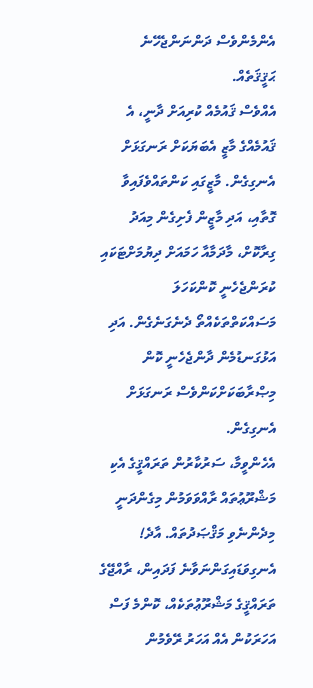އެންމެންވެސް ދަންނަންޖެހޭނެ ޙަޤީޤަތެއް.
އެއްވެސް ޤައުމެއް ކުރިއަށް ދާނީ، އެ ޤައުމެއްގެ މާޒީ އެބަޔަކަށް ރަނގަޅަށް އެނގިގެން. މާޒީގައި ކަންތައްވެފައިވާ ގޮތާއި، އަދި މާޒީން ފެށިގެން މިއަދު ގިރާކޮށް، މާދަމާއާ ހަމައަށް ދިޔުމަށްޓަކައި ކުރަންޖެހެނީ ކޮންކަހަލަ މަސައްކަތްތަކެއްތޯ ދެނެގަނެގެން. އަދި އަޅުގަނޑުމެން ދާންޖެހެނީ ކޮން މިޞްރާބަކަށްކަންވެސް ރަނގަޅަށް އެނގިގެން.
އެހެންވީމާ، ސަރުކާރުން ތަރައްޤީގެ އެކި މަޝްރޫޢުތައް ރާއްވަވަމުން މިގެންދަނީ މިދެންނެވި މަޤްޞަދުތައް. އާދެ! އެނގިވަޑައިގަންނަވާނެ ފަދައިން، ރާއްޖޭގެ ތަރައްޤީގެ މަޝްރޫޢުތަކެއް، ކޮންމެ ފަސް އަހަރަކުން އެއް އަހަރު ރޭވެމުން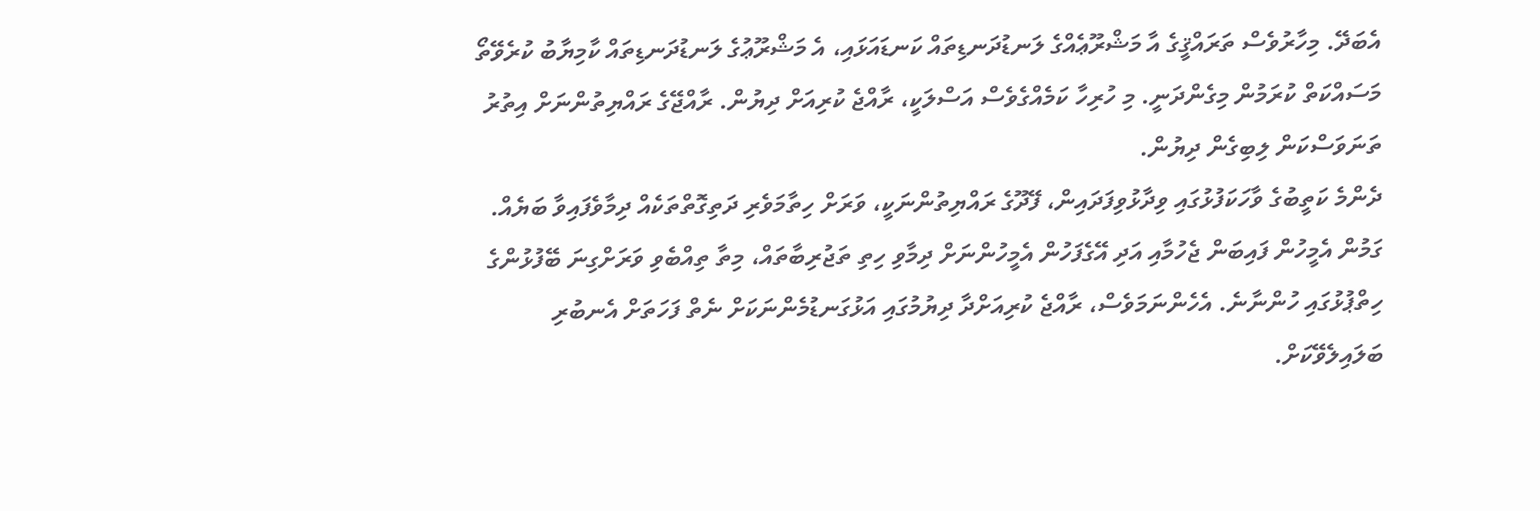އެބަދޭ. މިހާރުވެސް ތަރައްޤީގެ އާ މަޝްރޫޢެއްގެ ލަނޑުދަނޑިތައް ކަނޑައަޅައި، އެ މަޝްރޫޢުގެ ލަނޑުދަނޑިތައް ކާމިޔާބު ކުރެވޭތޯ މަސައްކަތް ކުރަމުން މިގެންދަނީ. މި ހުރިހާ ކަމެއްގެވެސް އަސްލަކީ، ރާއްޖެ ކުރިއަށް ދިޔުން. ރާއްޖޭގެ ރައްޔިތުންނަށް އިތުރު ތަނަވަސްކަން ލިބިގެން ދިޔުން.
ދެންމެ ކަތީބުގެ ވާހަކަފުޅުގައި ވިދާޅުވިފަދައިން، ފޭދޫގެ ރައްޔިތުންނަކީ، ވަރަށް ހިތާމަވެރި ދަތިގޮތްތަކެއް ދިމާވެފައިވާ ބަޔެއް. ގަމުން އެމީހުން ފައިބަން ޖެހުމާއި އަދި އޭގެފަހުން އެމީހުންނަށް ދިމާވި ހިތި ތަޖުރިބާތައް، މިތާ ތިއްބެވި ވަރަށްގިނަ ބޭފުޅުންގެ ހިތްޕުޅުގައި ހުންނާނެ. އެހެންނަމަވެސް، ރާއްޖެ ކުރިއަށްދާ ދިޔުމުގައި އަޅުގަނޑުމެންނަކަށް ނެތް ފަހަތަށް އެނބުރި ބަލައިލެވޭކަށް.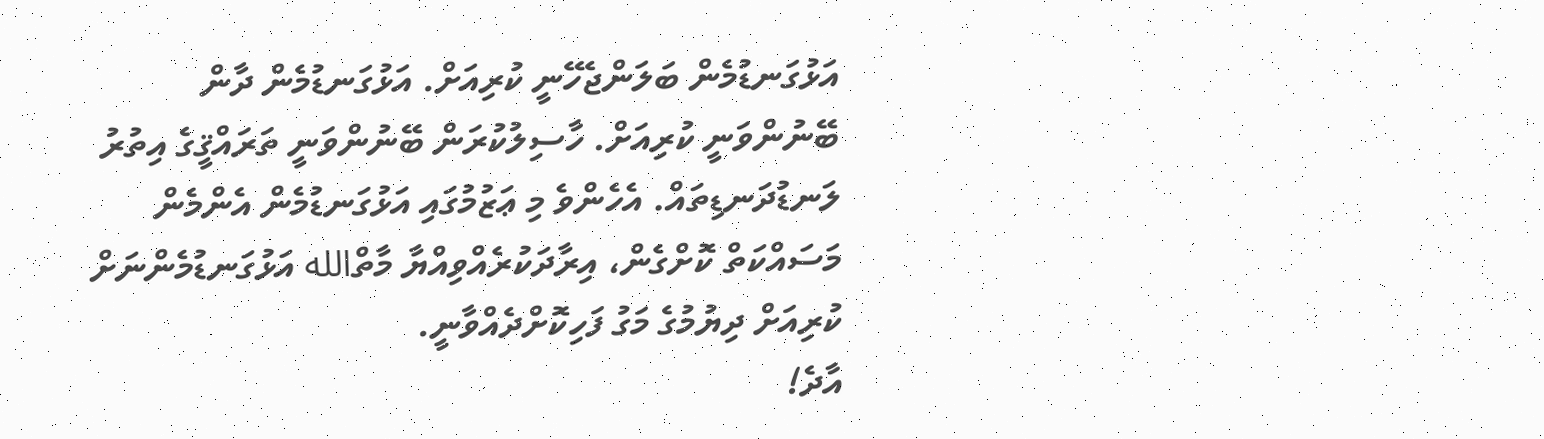އަޅުގަނޑުމެން ބަލަންޖެހޭނީ ކުރިއަށް. އަޅުގަނޑުމެން ދާން ބޭނުންވަނީ ކުރިއަށް. ހާސިލުކުރަން ބޭނުންވަނީ ތަރައްޤީގެ އިތުރު ލަނޑުދަނޑިތައް. އެހެންވެ މި ޢަޒުމުގައި އަޅުގަނޑުމެން އެންމެން މަސައްކަތް ކޮށްގެން، އިރާދަކުރެއްވިއްޔާ މާތްالله އަޅުގަނޑުމެންނަށް ކުރިއަށް ދިޔުމުގެ މަގު ފަހިކޮށްދެއްވާނީ.
އާދެ!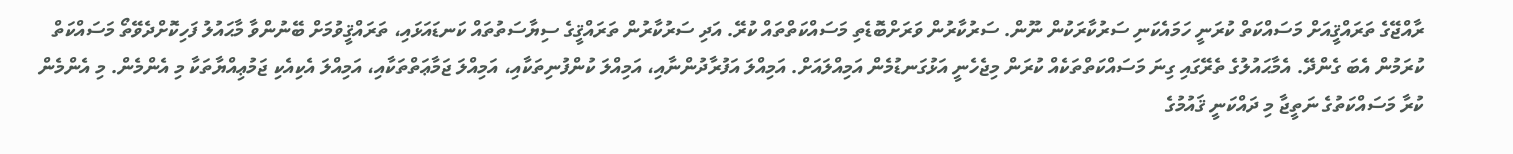ރާއްޖޭގެ ތަރައްޤީއަށް މަސައްކަތް ކުރަނީ ހަމައެކަނި ސަރުކާރަކުން ނޫން. ސަރުކާރުން ވަރަށްބޮޑެތި މަސައްކަތްތައް ކުރޭ. އަދި ސަރުކާރުން ތަރައްޤީގެ ސިޔާސަތުތައް ކަނޑައަޅައި، ތަރައްޤީވުމަށް ބޭނުންވާ މާޙައުލު ފަހިކޮށްދެވޭތޯ މަސައްކަތް ކުރަމުން އެބަ ގެންދޭ. އެމާޙައުލުގެ ތެރޭގައި ގިނަ މަސައްކަތްތަކެއް ކުރަން މިޖެހެނީ އަޅުގަނޑުމެން އަމިއްލައަށް. އަމިއްލަ އަފުރާދުންނާއި، އަމިއްލަ ކުންފުނިތަކާއި، އަމިއްލަ ޖަމާޢަތްތަކާއި، އަމިއްލަ އެކިއެކި ޖަމުޢިއްޔާތަކާ މި އެންމެން. މި އެންމެން ކުރާ މަސައްކަތުގެ ނަތީޖާ މި ދައްކަނީ ޤައުމުގެ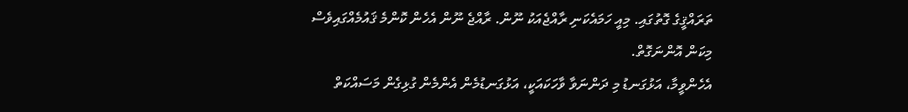ތަރައްޤީގެ ގޮތުގައި. މިއީ ހަމައެކަނި ރާއްޖެއަކު ނޫން. ރާއްޖެ ނޫން އެހެން ކޮންމެ ޤައުމެއްގައިވެސް މިކަން އޮންނަގޮތް.
އެހެންވީމާ، އަޅުގަނޑު މި ދަންނަވާ ވާހަކައަކީ، އަޅުގަނޑުމެން އެންމެން ގުޅިގެން މަސައްކަތް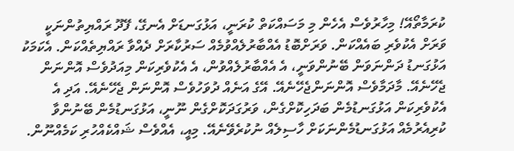ކުރަމާތޯއޭ! މިހާރުވެސް އެހެން މި މަސައްކަތް ކުރަނީ، އަޅުގަނޑަށް އެނގޭ، ފޭދޫ ރައްޔިތުންނަކީ ވަރަށް އެކުވެރި ބައެއްކަން. ވަރަށްބޮޑު އެއްބާރުލެއްވުމެއް ސަރުކާރަށް ދެއްވާ ރައްޔިތެއްކަން. އެކަމަކު އަޅުގަނޑު ދަންނަވަން ބޭނުންވަނީ، އެ އެއްބާރުލެއްވުން، އެ އެކުވެރިކަން މިއަދުވެސް އޮންނަން ޖެހޭނެއޭ. މާދަމާވެސް އޮންނަންޖެހޭނެއޭ. އޭގެ އަނެއް ދުވަހުވެސް އޮންނަން ޖެހޭނެއޭ. އަދި އެ އެކުވެރިކަން އަޅުގަނޑުމެން ބަދަހިކޮށްގެން، ވަރުގަދަކޮށްގެން ނޫނީ، އަޅުގަނޑުމެން ބޭނުންވާ ކުރިއެރުމެއް އަޅުގަނޑުމެންނަކަށް ހާސިލެއް ނުކުރެވޭނެއޭ. މިއީ، އެއްވެސް ޝައްކެއްހުރި ކަމެއްނޫން.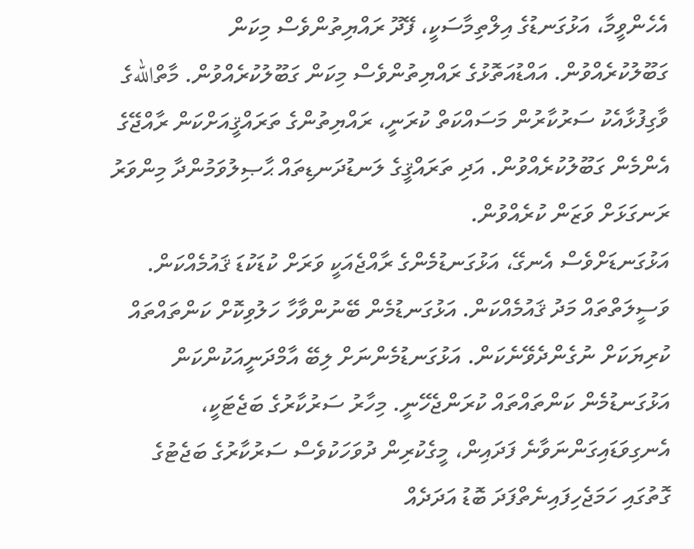އެހެންވީމާ، އަޅުގަނޑުގެ އިލްތިމާސަކީ، ފޭދޫ ރައްޔިތުންވެސް މިކަން ގަބޫލުކުރެއްވުން. އައްޑުއަތޮޅުގެ ރައްޔިތުންވެސް މިކަން ގަބޫލުކުރެއްވުން. މާތްاللهގެ ވާގިފުޅާއެކު ސަރުކާރުން މަސައްކަތް ކުރަނީ، ރައްޔިތުންގެ ތަރައްޤީއަށްކަން ރާއްޖޭގެ އެންމެން ގަބޫލުކުރެއްވުން. އަދި ތަރައްޤީގެ ލަނޑުދަނޑިތައް ޙާޞިލުވަމުންދާ މިންވަރު ރަނގަޅަށް ވަޒަން ކުރެއްވުން.
އަޅުގަނޑަށްވެސް އެނގޭ، އަޅުގަނޑުމެންގެ ރާއްޖެއަކީ ވަރަށް ކުޑަކުޑަ ޤައުމެއްކަން. ވަސީލަތްތައް މަދު ޤައުމެއްކަން. އަޅުގަނޑުމެން ބޭނުންވާހާ ހަލުވިކޮށް ކަންތައްތައް ކުރިޔަކަށް ނުގެންދެވޭނެކަން. އަޅުގަނޑުމެންނަށް ލިބޭ އާމްދަނީއަކުންކަން އަޅުގަނޑުމެން ކަންތައްތައް ކުރަންޖެހޭނީ. މިހާރު ސަރުކާރުގެ ބަޖެޓަކީ، އެނގިވަޑައިގަންނަވާނެ ފަދައިން، މީގެކުރިން ދުވަހަކުވެސް ސަރުކާރުގެ ބަޖެޓުގެ ގޮތުގައި ހަމަޖެހިފައިނެތްފަދަ ބޮޑު އަދަދެއް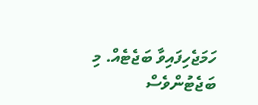ހަމަޖެހިފައިވާ ބަޖެޓެއް. މި ބަޖެޓުންވެސް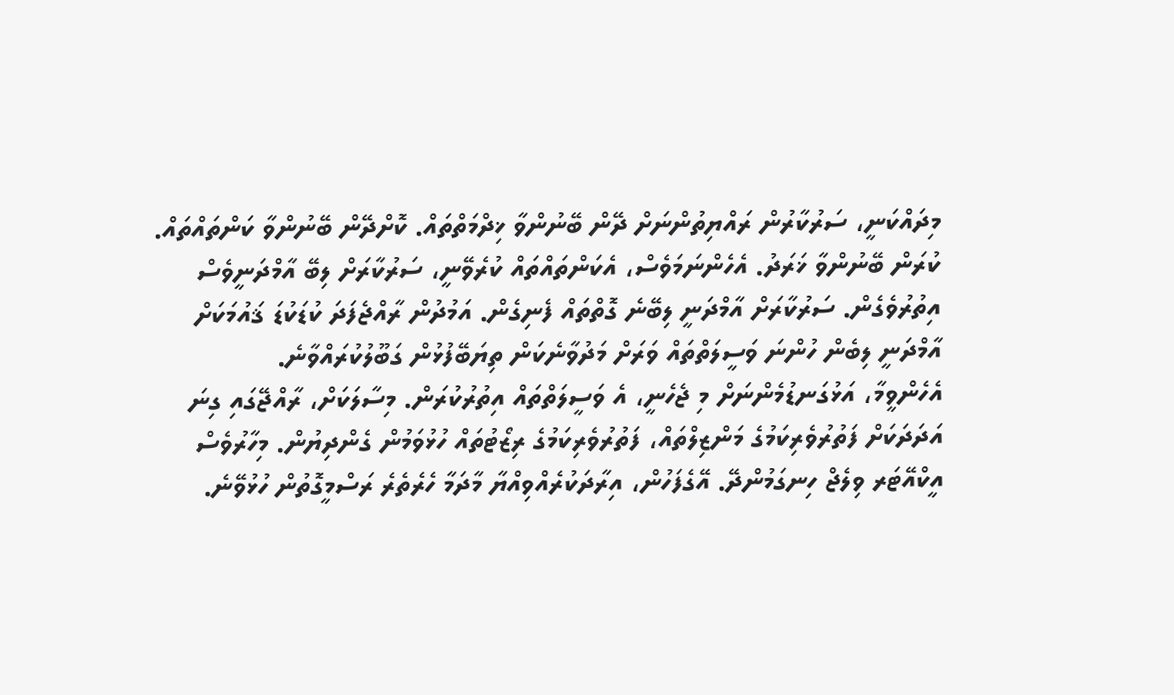މިދައްކަނީ، ސަރުކާރުން ރައްޔިތުންނަށް ދޭން ބޭނުންވާ ޚިދްމަތްތައް. ކޮށްދޭން ބޭނުންވާ ކަންތައްތައް. ކުރަން ބޭނުންވާ ޚަރަދު. އެހެންނަމަވެސް، އެކަންތައްތައް ކުރެވޭނީ، ސަރުކާރަށް ލިބޭ އާމްދަނީވެސް އިތުރުވެގެން. ސަރުކާރަށް އާމްދަނީ ލިބޭނެ ގޮތްތައް ފެނިގެން. އަމުދުން ރާއްޖެފަދަ ކުޑަކުޑަ ޤައުމަކަށް އާމްދަނީ ލިބެން ހުންނަ ވަސީލަތްތައް ވަރަށް މަދުވާނެކަން ތިޔަބޭފުޅުން ގަބޫލުކުރައްވާނެ.
އެހެންވީމާ، އަޅުގަނޑުމެންނަށް މި ޖެހެނީ، އެ ވަސީލަތްތައް އިތުރުކުރަން. މިސާލަކަށް، ރާއްޖޭގައި ގިނަ އަދަދަކަށް ފަތުރުވެރިކަމުގެ މަންޒިލްތައް، ފަތުރުވެރިކަމުގެ ރިޒޯޓުތައް ހުޅުވަމުން ގެންދިޔުން. މިހާރުވެސް އީކްއޭޓަރ ވިލެޖް ހިނގަމުންދޭ. އޭގެފަހުން، އިރާދަކުރެއްވިއްޔާ މާދަމާ ހެރެތެރެ ރަސްމީގޮތުން ހުޅުވޭނެ.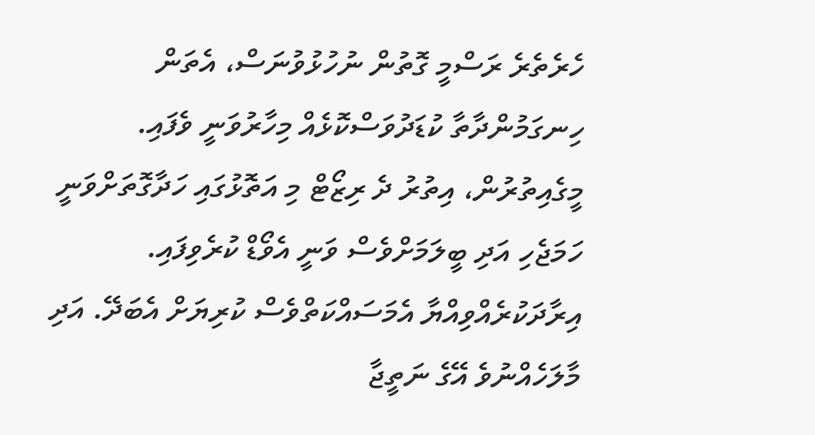ހެރެތެރެ ރަސްމީ ގޮތުން ނުހުޅުވުނަސް، އެތަން ހިނގަމުންދާތާ ކުޑަދުވަސްކޮޅެއް މިހާރުވަނީ ވެފައި. މީގެއިތުރުން، އިތުރު ދެ ރިޒޯޓް މި އަތޮޅުގައި ހަދާގޮތަށްވަނީ ހަމަޖެހި އަދި ބީލަމަށްވެސް ވަނީ އެވޯޑް ކުރެވިފައި. އިރާދަކުރެއްވިއްޔާ އެމަސައްކަތްވެސް ކުރިޔަށް އެބަދޭ. އަދި މާލަހެއްނުވެ އޭގެ ނަތީޖާ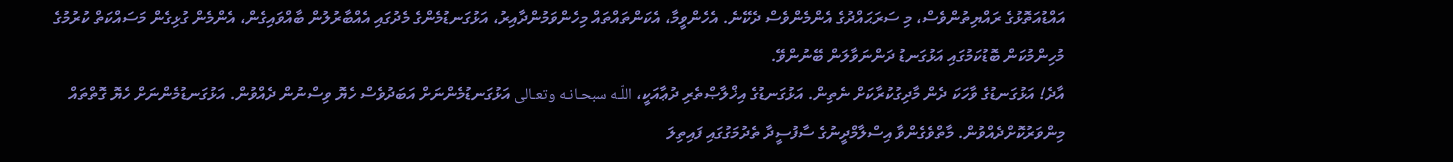އައްޑުއަތޮޅުގެ ރައްޔިތުންވެސް، މި ސަރަޙައްދުގެ އެންމެންވެސް ދެކޭނެ. އެހެންވީމާ، އެކަންތައްތައް މިހެންވަމުންދާއިރު، އަޅުގަނޑުމެންގެ މެދުގައި އެއްބާރުލުން ބާއްވައިގެން، އެންމެން ގުޅިގެން މަސައްކަތް ކުރުމުގެ މުހިންމުކަން ބޮޑުކަމުގައި އަޅުގަނޑު ދަންނަވާލަން ބޭނުންވޭ.
އާދެ! އަޅުގަނޑުގެ ވާހަކަ ދެން މާދިގުކުރާކަށް ނެތިން. އަޅުގަނޑުގެ އިޚްލާޞްތެރި ދުޢާއަކީ، اللّـه سبحـانـه وتعـالى އަޅުގަނޑުމެންނަށް އަބަދުވެސް ހެޔޮ ވިސްނުން ދެއްވުން. އަޅުގަނޑުމެންނަށް ހެޔޮ ގޮތްތައް މިންވަރުކޮށްދެއްވުން. މާތްވެގެންވާ އިސްލާމްދީނުގެ ސާފުސީދާ ތެދުމަގުގައި ފައިތިލަ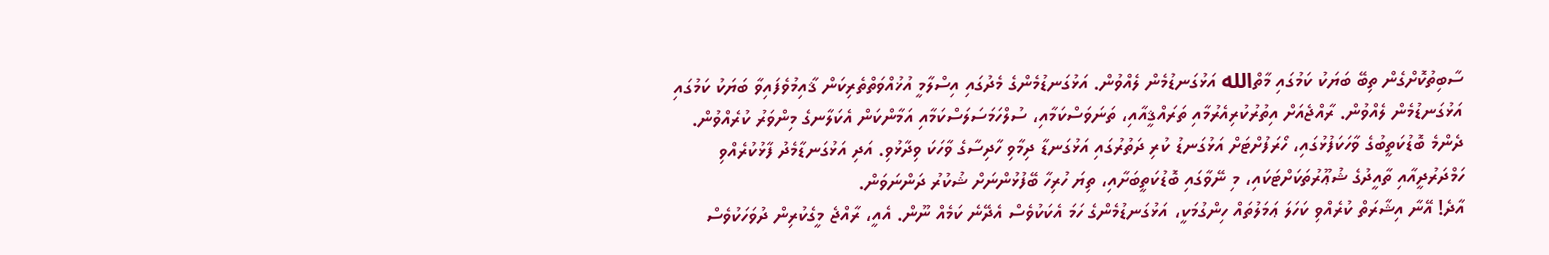ސާބިތުކޮށްގެން ތިބޭ ބަޔަކު ކަމުގައި މާތްالله އަޅުގަނޑުމެން ލެއްވުން. އަޅުގަނޑުމެންގެ މެދުގައި އިސްލާމީ އުޚުއްވަތްތެރިކަން ޤާއިމުވެފައިވާ ބަޔަކު ކަމުގައި އަޅުގަނޑުމެން ލެއްވުން. ރާއްޖެއަށް އިތުރުކުރިއެރުމާއި ތަރައްޤީއާއި، ތަނަވަސްކަމާއި، ސުލްހަމަސަލަސްކަމާއި އަމާންކަން އެކަލާނގެ މިންވަރު ކުރެއްވުން.
ދެންމެ ބޮޑުކަތީބުގެ ވާހަކަފުޅުގައި، ހޯރަފުށްޓަށް އަޅުގަނޑު ކުރި ދަތުރުގައި އަޅުގަނޑާ ދިމާވި ހާދިސާގެ ވާހަކަ ވިދާޅުވި. އަދި އަޅުގަނޑާމެދު ފާޅުކުރެއްވި ހަމްދަރުދީއާއި ތާއީދުގެ ޝުޢޫރުތަކަށްޓަކައި، މި ނޭވާގައި ބޮޑުކަތީބަށާއި، ތިޔަ ހުރިހާ ބޭފުޅުންނަށް ޝުކުރު ދަންނަވަން.
އާދެ! އޭނާ އިޝާރަތް ކުރެއްވި ކަހަލަ ޢަމަލުތައް ހިންގުމަކީ، އަޅުގަނޑުމެންގެ ހަމަ އެކަކުވެސް އެދޭނެ ކަމެއް ނޫން. އެއީ، ރާއްޖެ މީގެކުރިން ދުވަހަކުވެސް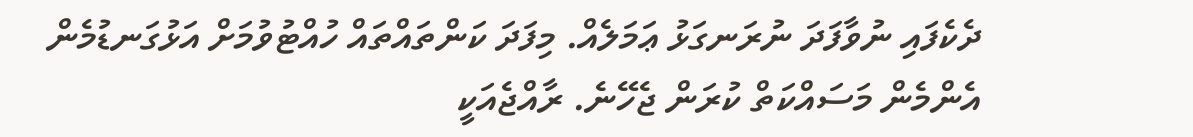ދެކެފައި ނުވާފަދަ ނުރަނގަޅު ޢަމަލެއް. މިފަދަ ކަންތައްތައް ހުއްޓުވުމަށް އަޅުގަނޑުމެން އެންމެން މަސައްކަތް ކުރަން ޖެހޭނެ. ރާއްޖެއަކީ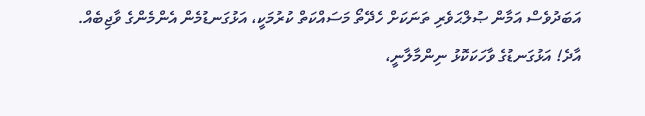އަބަދުވެސް އަމާން ޞުލްޙަވެރި ތަނަކަށް ހެދޭތޯ މަސައްކަތް ކުރުމަކީ، އަޅުގަނޑުމެން އެންމެންގެ ވާޖިބެއް.
އާދެ! އަޅުގަނޑުގެ ވާހަކަކޮޅު ނިންމާލާނީ،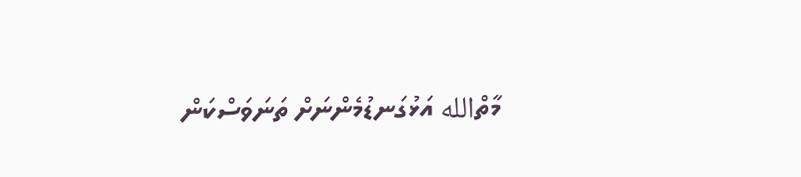މާތްالله އަޅުގަނޑުމެންނަށް ތަނަވަސްކަން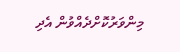މިންވަރުކޮށްދެއްވުން އެދި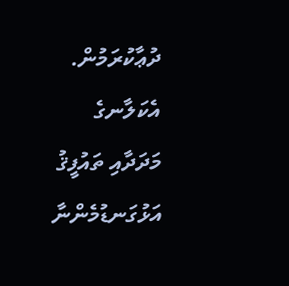ދުޢާކުރަމުން. އެކަލާނގެ މަދަދާއި ތައުފީޤު އަޅުގަނޑުމެންނާ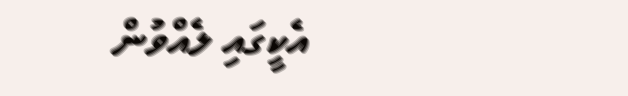އެކީގައި ލެއްވުން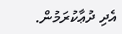އެދި ދުޢާކުރަމުން.